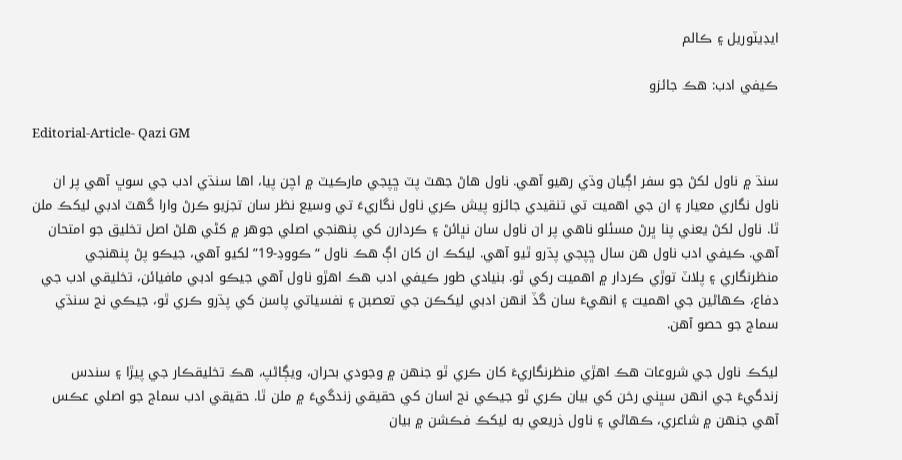ايڊيٽوريل ۽ ڪالم

ڪيفي ادب: هڪ جائزو

Editorial-Article- Qazi GM

سنڌ ۾ ناول لکڻ جو سفر اڳيان وڌي رهيو آهي. ناول هاڻ جھٽ پٽ ڇپجي مارڪيٽ ۾ اچن پيا، اها سنڌي ادب جي سوڀ آهي پر ان ناول نگاري معيار ۽ ان جي اهميت تي تنقيدي جائزو پيش ڪري ناول نگاريءَ تي وسيع نظر سان تجزيو ڪرڻ وارا گهٽ ادبي ليکڪ ملن ٿا. ناول لکڻ يعني پنا ڀرڻ مسئلو ناهي پر ان ناول سان نڀائڻ ۽ ڪردارن کي پنهنجي اصلي جوهر ۾ کڻي هلڻ اصل تخليق جو امتحان آهي. ڪيفي ادب ناول هن سال ڇپجي پڌرو ٿيو آهي. ليکڪ ان کان اڳ هڪ ناول “ڪووڊ-19” لکيو آهي، جيڪو پڻ پنهنجي منظرنگاري ۽ پلاٽ توڙي ڪردار ۾ اهميت رکي ٿو. بنيادي طور ڪيفي ادب هڪ اهڙو ناول آهي جيڪو ادبي مافيائن، تخليقي ادب جي دفاع، ڪهاڻين جي اهميت ۽ انهيءَ سان گڏ انهن ادبي ليکڪن جي تعصبن ۽ نفسياتي پاسن کي پڌرو ڪري ٿو، جيڪي نج سنڌي سماج جو حصو آهن.

ليکڪ ناول جي شروعات هڪ اهڙي منظرنگاريءَ کان ڪري ٿو جنهن ۾ وجودي بحران، ويڳاڻپ، هڪ تخليقڪار جي پيڙا ۽ سندس زندگيءَ جي انهن سڀني رخن کي بيان ڪري ٿو جيڪي نج اسان کي حقيقي زندگيءَ ۾ ملن ٿا. حقيقي ادب سماج جو اصلي عڪس آهي جنهن ۾ شاعري، ڪهاڻي ۽ ناول ذريعي به ليکڪ فڪشن ۾ بيان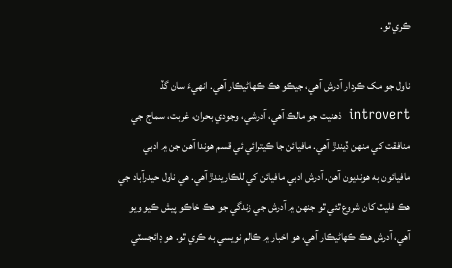ڪري ٿو.

ناول جو مک ڪردار آدرش آهي، جيڪو هڪ ڪهاڻيڪار آهي. انهيءَ سان گڏ introvert  ذهنيت جو مالڪ آهي، آدرشي، وجودي بحران، غربت، سماج جي منافقت کي منهن ڏيندڙ آهي. مافيائن جا ڪيترائي ئي قسم هوندا آهن جن ۾ ادبي مافيائون به هونديون آهن. آدرش ادبي مافيائن کي للڪاريندڙ آهي. هي ناول حيدرآباد جي هڪ فليٽ کان شروع ٿئي ٿو جنهن ۾ آدرش جي زندگي جو هڪ خاڪو پيش ڪيو ويو آهي، آدرش هڪ ڪهاڻيڪار آهي، هو اخبار ۾ ڪالم نويسي به ڪري ٿو. هو ڊائجسٽي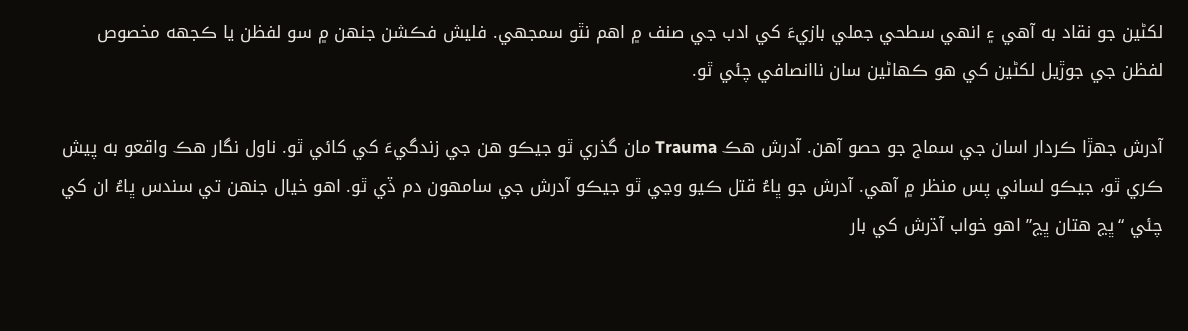لکڻين جو نقاد به آهي ۽ انهي سطحي جملي بازيءَ کي ادب جي صنف ۾ اهم نٿو سمجهي. فليش فڪشن جنهن ۾ سو لفظن يا ڪجهه مخصوص لفظن جي جوڙيل لکڻين کي هو ڪهاڻين سان ناانصافي چئي ٿو.

آدرش جهڙا ڪردار اسان جي سماج جو حصو آهن. آدرش هڪ Trauma مان گذري ٿو جيڪو هن جي زندگيءَ کي کائي ٿو. ناول نگار هڪ واقعو به پيش ڪري ٿو، جيڪو لساني پس منظر ۾ آهي. آدرش جو ڀاءُ قتل ڪيو وڃي ٿو جيڪو آدرش جي سامهون دم ڏي ٿو. اهو خيال جنهن تي سندس ڀاءُ ان کي چئي “ڀڃ هتان ڀڃ” اهو خواب آڌرش کي بار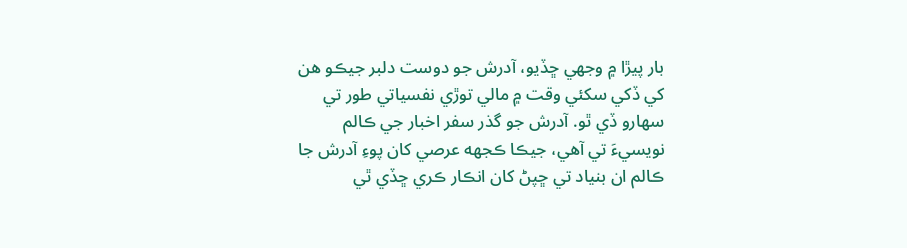بار پيڙا ۾ وجهي ڇڏيو، آدرش جو دوست دلبر جيڪو هن کي ڏکي سکئي وقت ۾ مالي توڙي نفسياتي طور تي سهارو ڏي ٿو. آدرش جو گذر سفر اخبار جي ڪالم نويسيءَ تي آهي، جيڪا ڪجهه عرصي کان پوءِ آدرش جا ڪالم ان بنياد تي ڇپڻ کان انڪار ڪري ڇڏي ٿي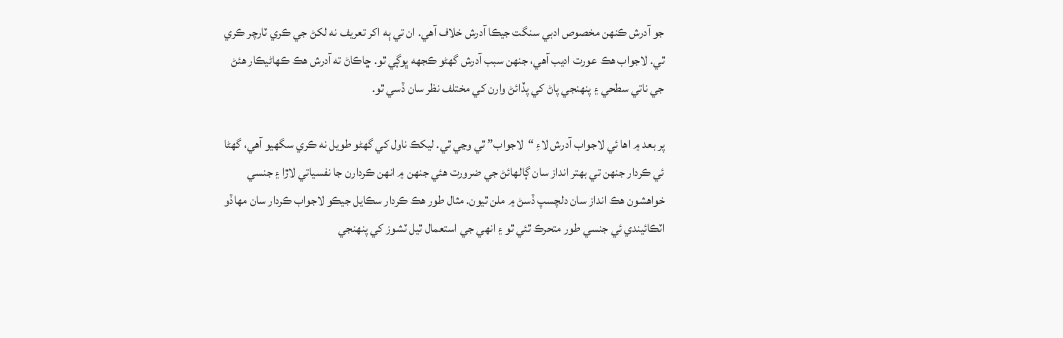جو آدرش ڪنهن مخصوص ادبي سنگت جيڪا آدرش خلاف آهي. ان تي ٻه اکر تعريف نه لکڻ جي ڪري ٽارچر ڪري ٿي. لاجواب هڪ عورت اديب آهي، جنهن سبب آدرش گهڻو ڪجهه ڀوڳي ٿو. ڇاڪاڻ ته آدرش هڪ ڪهاڻيڪار هئڻ جي ناتي سطحي ۽ پنهنجي پاڻ کي پڏائڻ وارن کي مختلف نظر سان ڏسي ٿو.

پر بعد ۾ اها ئي لاجواب آدرش لاءِ “لاجواب” ٿي وڃي ٿي. ليکڪ ناول کي گهڻو طويل نه ڪري سگهيو آهي، گهڻا ئي ڪردار جنهن تي بهتر انداز سان ڳالهائڻ جي ضرورت هئي جنهن ۾ انهن ڪردارن جا نفسياتي لاڙا ۽ جنسي خواهشون هڪ انداز سان دلچسپ ڏسڻ ۾ ملن ٿيون. مثال طور هڪ ڪردار سڪايل جيڪو لاجواب ڪردار سان مهاڏو اٽڪائيندي ئي جنسي طور متحرڪ ٿئي ٿو ۽ انهي جي استعمال ٿيل ٽشوز کي پنهنجي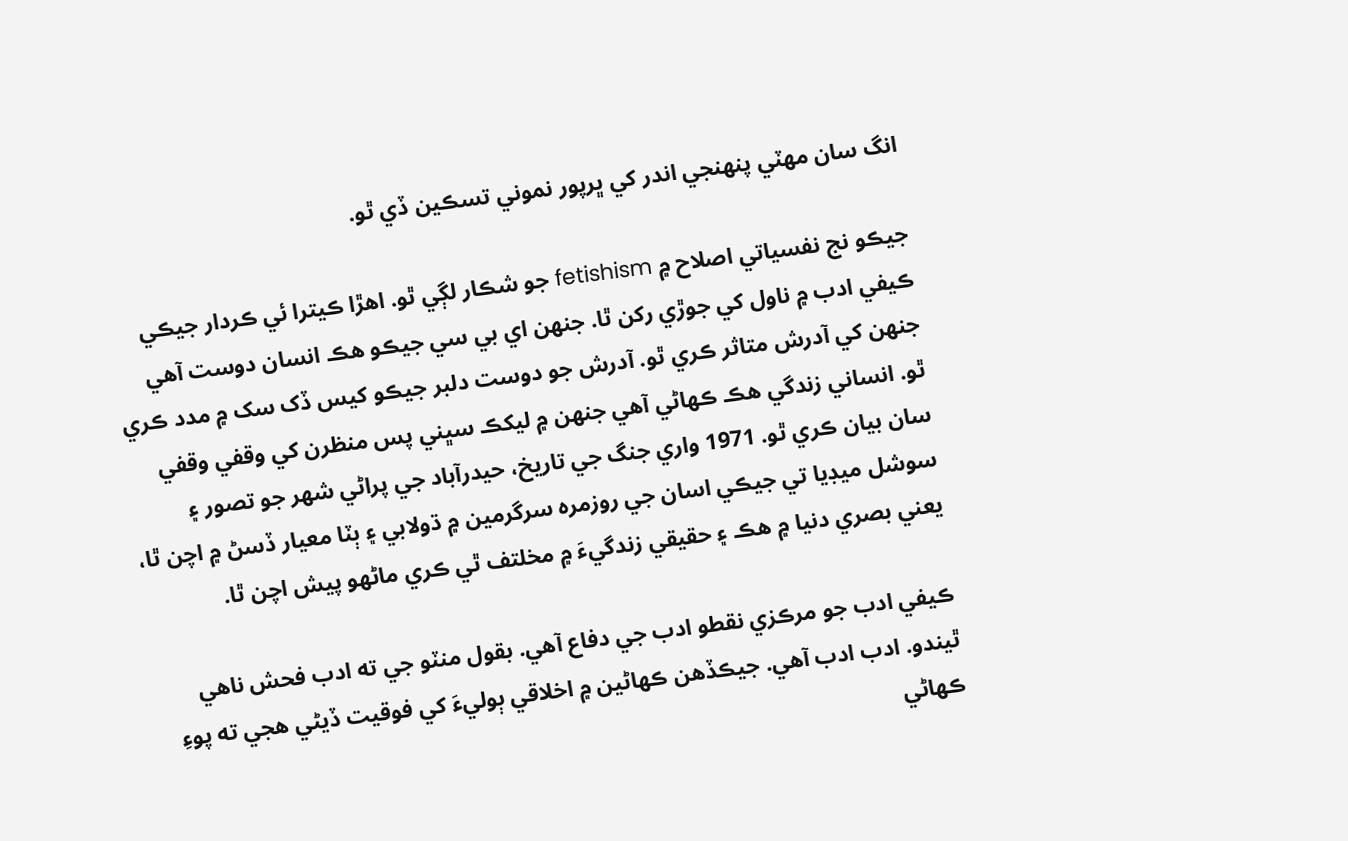انگ سان مهٽي پنهنجي اندر کي ڀرپور نموني تسڪين ڏي ٿو.

جيڪو نج نفسياتي اصلاح ۾ fetishism جو شڪار لڳي ٿو. اهڙا ڪيترا ئي ڪردار جيڪي ڪيفي ادب ۾ ناول کي جوڙي رکن ٿا. جنهن اي بي سي جيڪو هڪ انسان دوست آهي جنهن کي آدرش متاثر ڪري ٿو. آدرش جو دوست دلبر جيڪو کيس ڏک سک ۾ مدد ڪري ٿو. انساني زندگي هڪ ڪهاڻي آهي جنهن ۾ ليکڪ سڀني پس منظرن کي وقفي وقفي سان بيان ڪري ٿو. 1971 واري جنگ جي تاريخ، حيدرآباد جي پراڻي شهر جو تصور ۽ سوشل ميڊيا تي جيڪي اسان جي روزمرہ سرگرمين ۾ ڌولابي ۽ ٻٽا معيار ڏسڻ ۾ اچن ٿا، يعني بصري دنيا ۾ هڪ ۽ حقيقي زندگيءَ ۾ مخلتف ٿي ڪري ماڻهو پيش اچن ٿا.

ڪيفي ادب جو مرڪزي نقطو ادب جي دفاع آهي. بقول منٽو جي ته ادب فحش ناهي ٿيندو. ادب ادب آهي. جيڪڏهن ڪهاڻين ۾ اخلاقي ٻوليءَ کي فوقيت ڏيڻي هجي ته پوءِ ڪهاڻي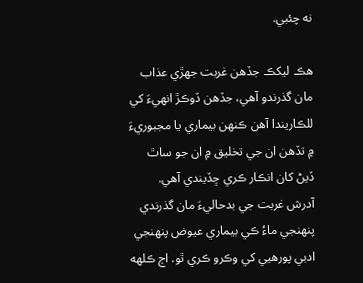نه چئبي.

هڪ ليکڪ جڏهن غربت جهڙي عذاب مان گذرندو آهي، جڏهن ڏوڪڙ انهيءَ کي للڪاريندا آهن ڪنهن بيماري يا مجبوريءَ ۾ تڏهن ان جي تخليق ۾ ان جو ساٿ ڏيڻ کان انڪار ڪري ڇڏيندي آهي. آدرش غربت جي بدحاليءَ مان گذرندي پنهنجي ماءُ ڪي بيماري عيوض پنهنجي ادبي پورهيي کي وڪرو ڪري ٿو. اڄ ڪلھه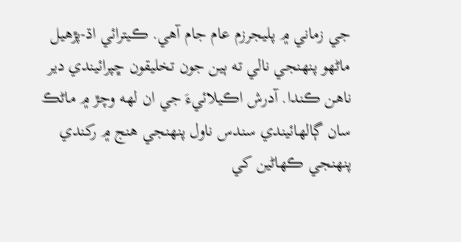جي زماني ۾ پليجرزم عام جام آهي. ڪيترائي اڌ-پڙهيل ماڻهو پنهنجي نالي ته ٻين جون تخليقون ڇپرائيندي دير ناهن ڪندا. آدرش اڪيلائيءَ جي ان لهه وچڙ ۾ ماڻڪ سان ڳالهائيندي سندس ناول پنهنجي هنج ۾ رکندي پنهنجي ڪهاڻين کي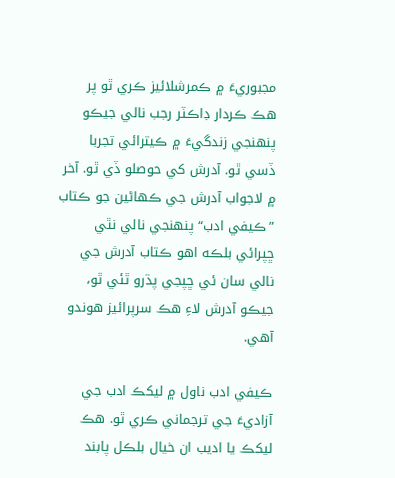مجبوريءَ ۾ ڪمرشلائيز ڪري ٿو پر هڪ ڪردار ڊاڪٽر رجب نالي جيڪو پنهنجي زندگيءَ ۾ ڪيترائي تجربا ڏسي ٿو. آدرش کي حوصلو ڏي ٿو. آخر ۾ لاجواب آدرش جي ڪهاڻين جو ڪتاب ”ڪيفي ادب“ پنهنجي نالي نٿي ڇپرائي بلڪه اهو ڪتاب آدرش جي نالي سان ئي ڇپجي پڌرو ٿئي ٿو، جيڪو آدرش لاءِ هڪ سرپرائيز هوندو آهي.

ڪيفي ادب ناول ۾ ليکڪ ادب جي آزاديءَ جي ترجماني ڪري ٿو. هڪ ليکڪ يا اديب ان خيال بلڪل پابند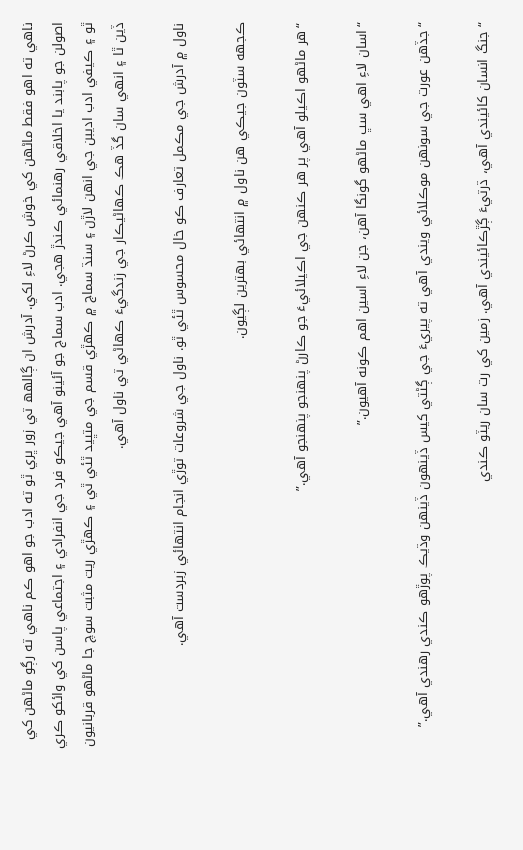ناهي ته اهو فقط ماڻهن کي خوش ڪرڻ لاءِ لکي. آدرش ان ڳالهھ تي زور ڀري ٿو ته ادب جو اهو ڪم ناهي ته رڳو ماڻهن کي اصولن جو پابند يا اخلاقي رهنمائي ڪندڙ هجي. ادب سماج جو آئينو آهي جيڪو فرد جي انفرادي ۽ اجتماعي پاسن کي وائکو ڪري ٿو ۽ ڪيفي ادب اديبن جي انهن لاڙن ۽ سنڌ سماج ۾ ڪهڙي قسم جي متڀيد ٿئي ٿي ۽ ڪهڙي ريت مثبت سوچ جا ماڻهو قربانيون ڏين ٿا ۽ انهي سان گڏ هڪ ڪهاڻيڪار جي زندگيءَ ڪهاڻي تي ناول آهي.

ناول ۾ آدرش جي مڪمل تعارف ڪو خال محسوس ٿئي ٿو. ناول جي شروعات توڙي انجام انتهائي زبردست آهي.

ڪجهه سٽون جيڪي هن ناول ۾ انتهائي بهترين لڳيون.

“هر ماڻهو اڪيلو آهي پر هر ڪنهن جي اڪيلائيءَ جو ڪارڻ پنهنجو پنهنجو آهي.”

“اسان لاءِ اهي سڀ ماڻهو گونگا آهن، جن لاءِ اسين اهم ڪونه آهيون.”

“جڏهن عورت جي سونهن موڪلائي ويندي آهي ته پيريءَ جي ڳڻتي کيس ڏينهون ڏينهن وڌيڪ پوڙهو ڪندي رهندي آهي.”

“جنگ انسان کائيندي آهي، ڌرتيءَ ڳڙڪائيندي آهي. زمين کي رت سان ريٽو ڪندي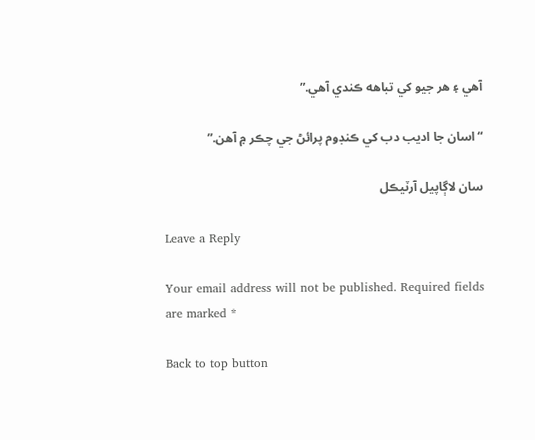آهي ۽ هر جيو کي تباهه ڪندي آهي.”

“اسان جا اديب دب کي ڪنڊوم پرائڻ جي چڪر ۾ آهن.”

سان لاڳاپيل آرٽيڪل

Leave a Reply

Your email address will not be published. Required fields are marked *

Back to top button